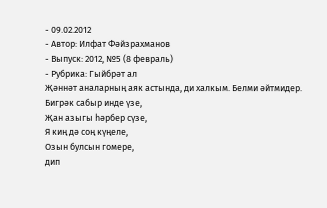- 09.02.2012
- Автор: Илфат Фәйзрахманов
- Выпуск: 2012, №5 (8 февраль)
- Рубрика: Гыйбрәт ал
Җәннәт аналарның аяк астында, ди халкым. Белми әйтмидер.
Бигрәк сабыр инде үзе,
Җан азыгы һәрбер сүзе,
Я киң дә соң күңеле,
Озын булсын гомере,
дип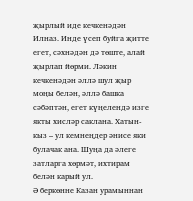җырлый иде кечкенәдән Илназ. Инде үсеп буйга җитте егет, сәхнәдән дә төште, алай җырлап йөрми. Ләкин кечкенәдән әллә шул җыр моңы белән, әллә башка сәбәптән, егет күңелендә изге якты хисләр саклана. Хатын-кыз – ул кемнеңдер әнисе яки булачак ана. Шуңа да әлеге затларга хөрмәт, ихтирам белән карый ул.
Ә беркөнне Казан урамыннан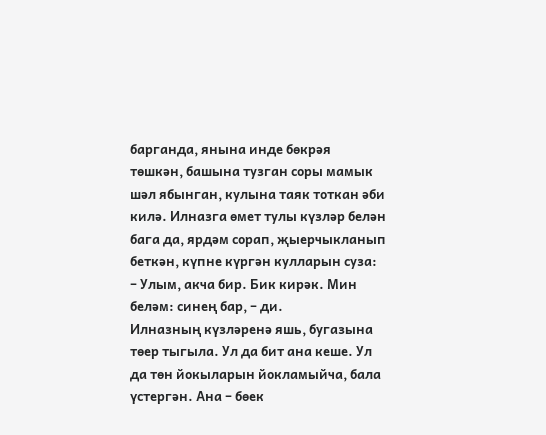барганда, янына инде бөкрәя төшкән, башына тузган соры мамык шәл ябынган, кулына таяк тоткан әби килә. Илназга өмет тулы күзләр белән бага да, ярдәм сорап, җыерчыкланып беткән, күпне күргән кулларын суза:
– Улым, акча бир. Бик кирәк. Мин беләм: синең бар, – ди.
Илназның күзләренә яшь, бугазына төер тыгыла. Ул да бит ана кеше. Ул да төн йокыларын йокламыйча, бала үстергән. Ана – бөек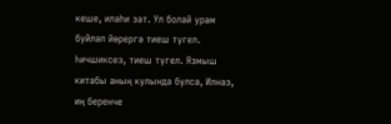кеше, илаһи зат. Ул болай урам буйлап йөрергә тиеш түгел. Һичшиксез, тиеш түгел. Язмыш китабы аның кулында булса, Илназ, иң беренче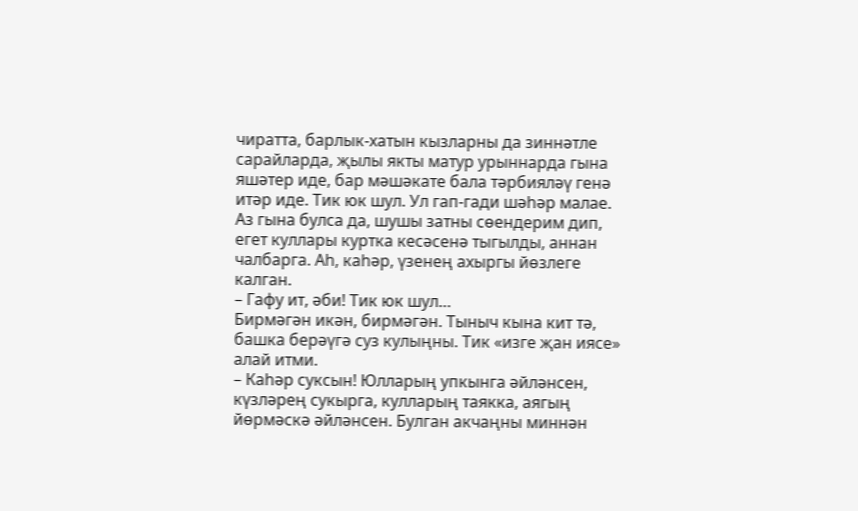чиратта, барлык-хатын кызларны да зиннәтле сарайларда, җылы якты матур урыннарда гына яшәтер иде, бар мәшәкате бала тәрбияләү генә итәр иде. Тик юк шул. Ул гап-гади шәһәр малае. Аз гына булса да, шушы затны сөендерим дип, егет куллары куртка кесәсенә тыгылды, аннан чалбарга. Аһ, каһәр, үзенең ахыргы йөзлеге калган.
– Гафу ит, әби! Тик юк шул…
Бирмәгән икән, бирмәгән. Тыныч кына кит тә, башка берәүгә суз кулыңны. Тик «изге җан иясе» алай итми.
– Каһәр суксын! Юлларың упкынга әйләнсен, күзләрең сукырга, кулларың таякка, аягың йөрмәскә әйләнсен. Булган акчаңны миннән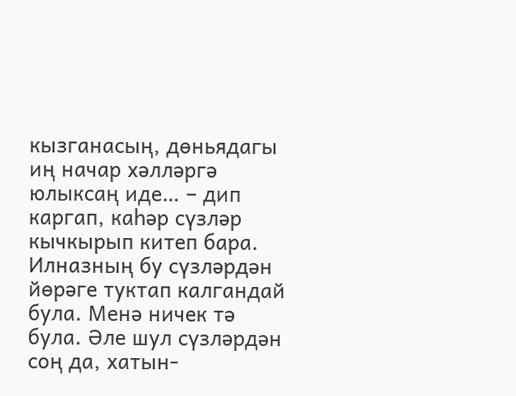кызганасың, дөньядагы иң начар хәлләргә юлыксаң иде… – дип каргап, каһәр сүзләр кычкырып китеп бара.
Илназның бу сүзләрдән йөрәге туктап калгандай була. Менә ничек тә була. Әле шул сүзләрдән соң да, хатын-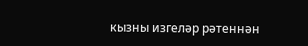кызны изгеләр рәтеннән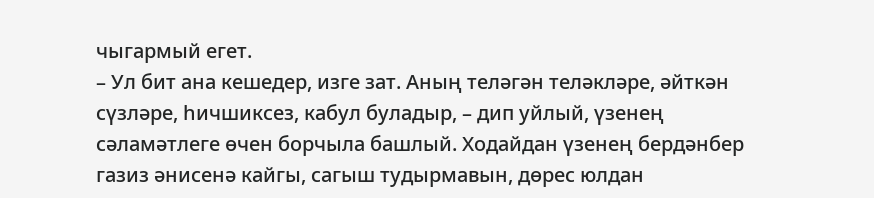чыгармый егет.
– Ул бит ана кешедер, изге зат. Аның теләгән теләкләре, әйткән сүзләре, һичшиксез, кабул буладыр, – дип уйлый, үзенең сәламәтлеге өчен борчыла башлый. Ходайдан үзенең бердәнбер газиз әнисенә кайгы, сагыш тудырмавын, дөрес юлдан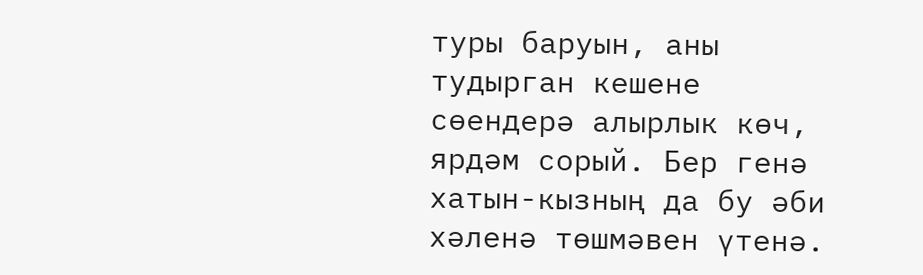туры баруын, аны тудырган кешене сөендерә алырлык көч, ярдәм сорый. Бер генә хатын-кызның да бу әби хәленә төшмәвен үтенә.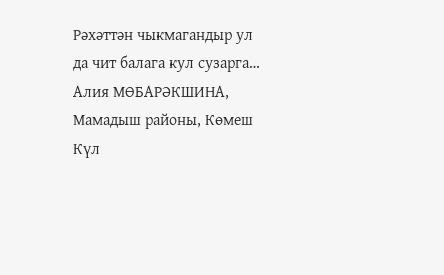Рәхәттән чыкмагандыр ул да чит балага кул сузарга…
Алия МӨБАРӘКШИНА,
Мамадыш районы, Көмеш Күл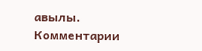авылы.
Комментарии